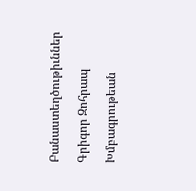Բանաստեղծութիւններ

Գրիգոր Զոհրապ

Խմբագրութեան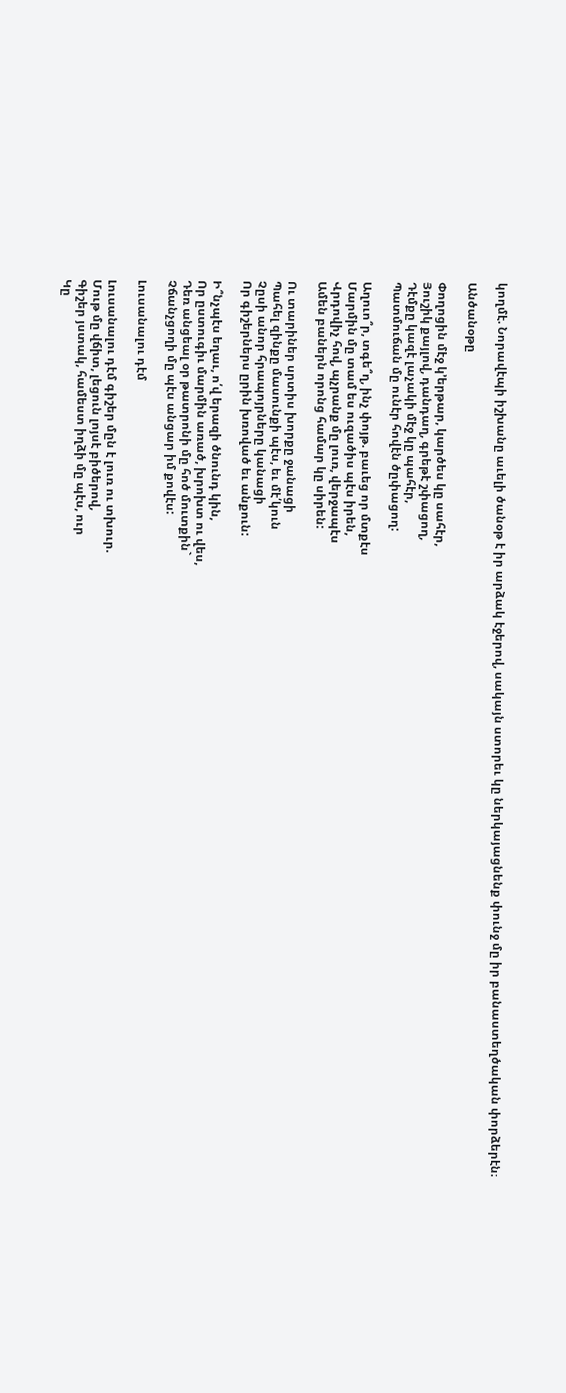կողմէ. Նորավէպի իշխանը աւելի ծանօթ է իր արձակ էջերով, սակայն ստորեւ կը ներկայացնենք փունջ մը իր բանաստեղծական փորձերէն։

Անծանօթը

Փողոցին մէջ կ՚երթար, կարծես կը սահէր,
Յուշիկ քայլով, դանդաղ, գրեթէ շփացող,
Դէմքը կազէ լաչակի մէջ կը պահէր,
Պատմուճան մը ունէր հովէն ծըփացող:

Աղուո՞ր, տգե՞ղ, ինչ փոյթ. բաւեց որ մտքէս
Մարմին մը տամ ես ուզածիս պէս իրեն,
Վրդովիչ հով, պչրանք մը լուռ, վերջապէս
Ամեն բաներն որոնց համար կը սիրեն:

Ու տարիներ սրտիս խորքը ջանացի
Պահել զինքը մասունքի պէս, եւ մէ՛կուն
Չըսի անոր հրապոյրները կանացի
Որ գիշերներս ըրին խռոված եւ անքուն:

Ի՞նչպէս եղաւ, ո՛վ երազի ծնունդ կին,
Որ ըստուգիւ մարմին առած, խրոխտ ու վես,
Դեռ անցեալ օր թատրոնի մը հոծ մուտքին`
Չճանչցողի մը պէս անցար իմ քովէս:

Լուսանալու դէմ

Լուսանալու դէմ գիշեր մըն է լուռ ու տխուր.
Մութ մը վճիտ, լեցուն լոյսէ բիծերով,
Գիշեր յստակ, համեստ իղձի մը պէս, ուր
Կը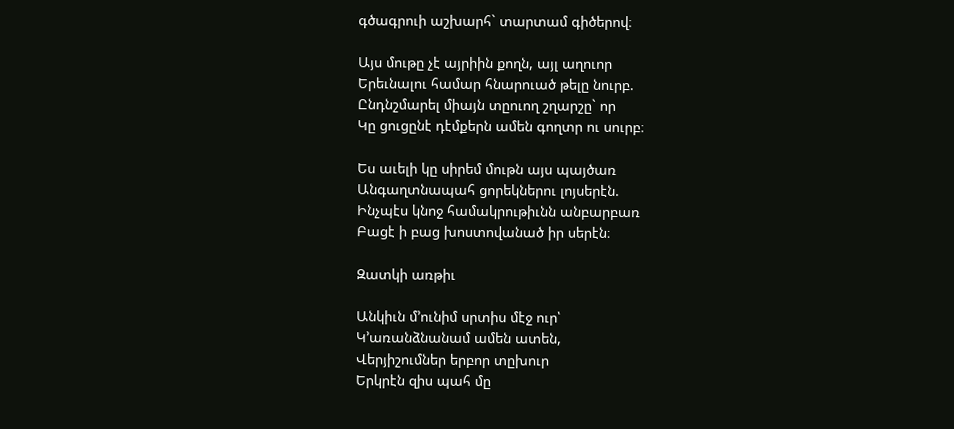գծագրուի աշխարհ` տարտամ գիծերով։

Այս մութը չէ այրիին քողն, այլ աղուոր
Երեւնալու համար հնարուած թելը նուրբ.
Ընդնշմարել միայն տըուող շղարշը` որ
Կը ցուցընէ դէմքերն ամեն գողտր ու սուրբ։

Ես աւելի կը սիրեմ մութն այս պայծառ
Անգաղտնապահ ցորեկներու լոյսերէն.
Ինչպէս կնոջ համակրութիւնն անբարբառ
Բացէ ի բաց խոստովանած իր սերէն։

Զատկի առթիւ

Անկիւն մ՚ունիմ սրտիս մէջ ուր՝
Կ՚առանձնանամ ամեն ատեն,
Վերյիշումներ երբոր տըխուր
Երկրէն զիս պահ մը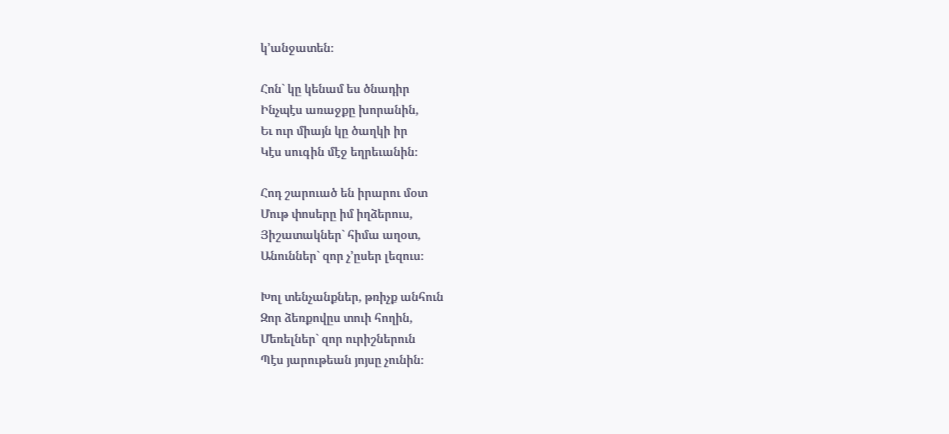կ՚անջատեն։

Հոն` կը կենամ ես ծնադիր
Ինչպէս առաջքը խորանին,
Եւ ուր միայն կը ծաղկի իր
Կէս սուգին մէջ եղրեւանին։

Հոդ շարուած են իրարու մօտ
Մութ փոսերը իմ իղձերուս,
Յիշատակներ` հիմա աղօտ,
Անուններ` զոր չ՚ըսեր լեզուս։

Խոլ տենչանքներ, թռիչք անհուն
Զոր ձեռքովըս տուի հողին,
Մեռելներ` զոր ուրիշներուն
Պէս յարութեան յոյսը չունին։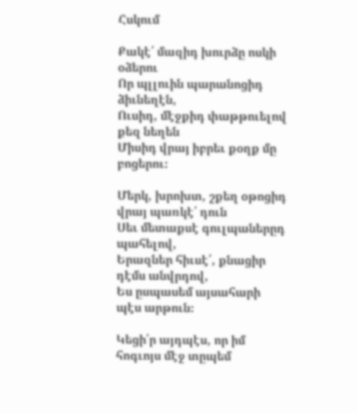Հսկում

Քակէ՛ մազիդ խուրձը ոսկի օձերու
Որ պլլուին պարանոցիդ ձիւնեղէն,
Ուսիդ, մէջքիդ փաթթուելով քեզ նեղեն
Միսիդ վրայ իբրեւ քօղք մը բոցերու։

Մերկ, խրոխտ, շքեղ օթոցիդ վրայ պառկէ՛ դուն
Սեւ մետաքսէ գուլպաներըդ պահելով,
Երազներ հիւսէ՛, քնացիր դէմս անվրդով,
Ես ըսպասեմ այսահարի պէս արթուն։

Կեցի՛ր այդպէս, որ իմ հոգւոյս մէջ տըպեմ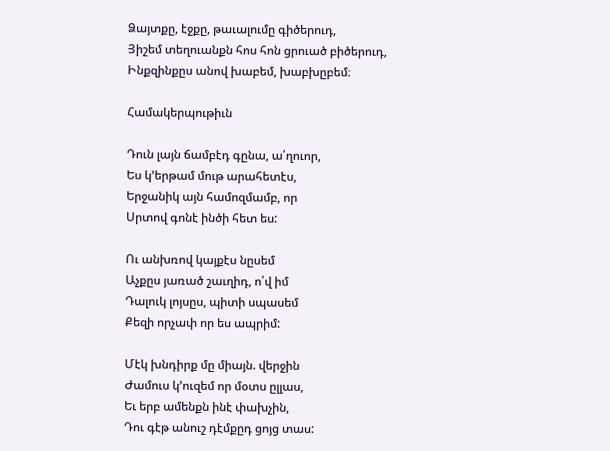Ձայտքը, էջքը, թաւալումը գիծերուդ,
Յիշեմ տեղուանքն հոս հոն ցրուած բիծերուդ,
Ինքզինքըս անով խաբեմ, խաբխըբեմ։

Համակերպութիւն

Դուն լայն ճամբէդ գընա, ա՛ղուոր,
Ես կ՚երթամ մութ արահետէս,
Երջանիկ այն համոզմամբ, որ
Սրտով գոնէ ինծի հետ ես:

Ու անխռով կայքէս նըսեմ
Աչքըս յառած շաւղիդ, ո՛վ իմ
Դալուկ լոյսըս, պիտի սպասեմ
Քեզի որչափ որ ես ապրիմ:

Մէկ խնդիրք մը միայն. վերջին
Ժամուս կ՚ուզեմ որ մօտս ըլլաս,
Եւ երբ ամենքն ինէ փախչին,
Դու գէթ անուշ դէմքըդ ցոյց տաս: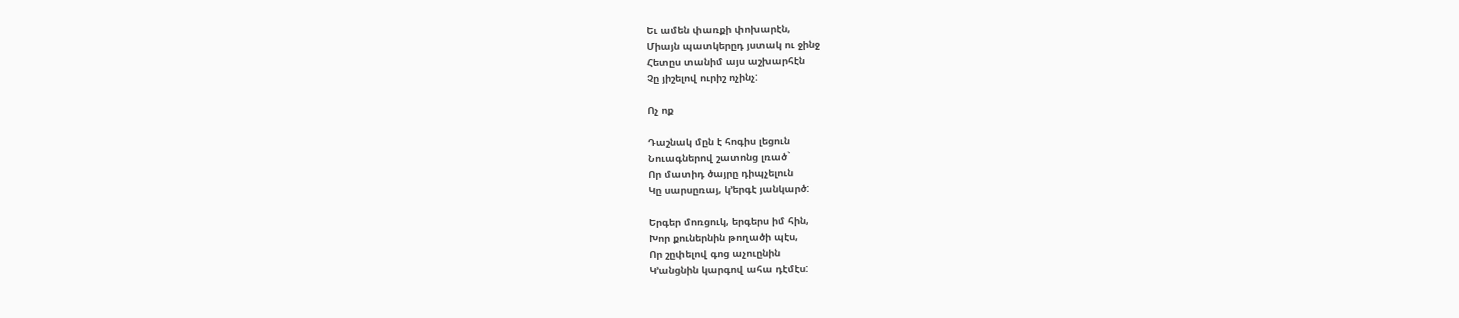Եւ ամեն փառքի փոխարէն,
Միայն պատկերըդ յստակ ու ջինջ
Հետըս տանիմ այս աշխարհէն
Չը յիշելով ուրիշ ոչինչ:

Ոչ ոք

Դաշնակ մըն է հոգիս լեցուն
Նուագներով շատոնց լռած`
Որ մատիդ ծայրը դիպչելուն
Կը սարսըռայ, կ՚երգէ յանկարծ:

Երգեր մոռցուկ, երգերս իմ հին,
Խոր քուներնին թողածի պէս,
Որ շըփելով գոց աչուընին
Կ՚անցնին կարգով ահա դէմէս: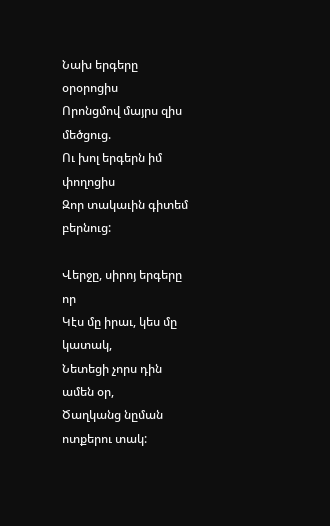Նախ երգերը օրօրոցիս
Որոնցմով մայրս զիս մեծցուց.
Ու խոլ երգերն իմ փողոցիս
Զոր տակաւին գիտեմ բերնուց:

Վերջը, սիրոյ երգերը որ
Կէս մը իրաւ, կես մը կատակ,
Նետեցի չորս դին ամեն օր,
Ծաղկանց նըման ոտքերու տակ: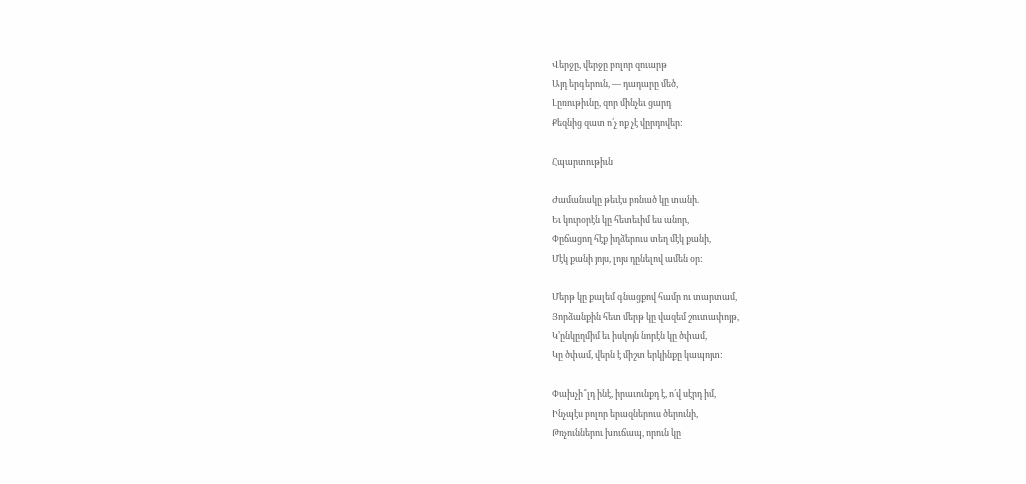Վերջը, վերջը բոլոր զուարթ
Այդ երգերուն, — դադարը մեծ,
Լըռութիւնը, զոր մինչեւ ցարդ
Քեզնից զատ ո՛չ ոք չէ վըրդովեր:

Հպարտութիւն

Ժամանակը թեւէս բռնած կը տանի.
Եւ կուրօրէն կը հետեւիմ ես անոր,
Փըճացող հէք իղձերուս տեղ մէկ քանի,
Մէկ քանի յոյս, լոյս դընելով ամեն օր:

Մերթ կը քալեմ գնացքով համր ու տարտամ,
Յորձանքին հետ մերթ կը վազեմ շուտափոյթ,
Կ՚ընկըղմիմ եւ իսկոյն նորէն կը ծփամ,
Կը ծփամ, վերն է միշտ երկինքը կապոյտ:

Փախչի՞լդ ինէ, իրաւունքդ է, ո՛վ սէրդ իմ,
Ինչպէս բոլոր երազներուս ծերունի,
Թռչուններու խուճապ, որուն կը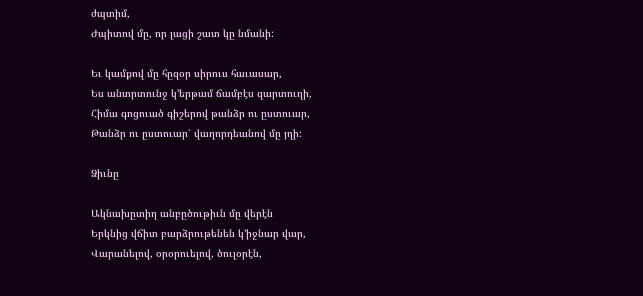ժպտիմ,
Ժպիտով մը, որ լացի շատ կը նմանի:

Եւ կամքով մը հըզօր սիրուս հաւասար,
Ես անտրտունջ կ՚երթամ ճամբէս զարտուղի,
Հիմա գոցուած գիշերով թանձր ու ըստուար,
Թանձր ու ըստուար` վաղորդեանով մը յղի:

Ձիւնը

Ակնախըտիղ անբըծութիւն մը վերէն
Երկնից վճիտ բարձրութենեն կ՚իջնար վար,
Վարանելով, օրօրուելով, ծուլօրէն,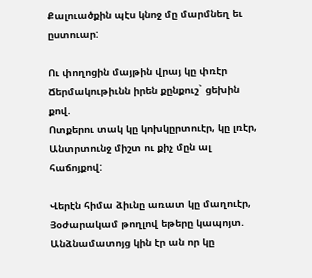Քալուածքին պէս կնոջ մը մարմնեղ եւ ըստուար:

Ու փողոցին մայթին վրայ կը փռէր
Ճերմակութիւնն իրեն քընքուշ` ցեխին քով.
Ոտքերու տակ կը կոխկըրտուէր, կը լռէր,
Անտրտունջ միշտ ու քիչ մըն ալ հաճոյքով:

Վերէն հիմա ձիւնը առատ կը մաղուէր,
Յօժարակամ թողլով եթերը կապոյտ.
Անձնամատոյց կին էր ան որ կը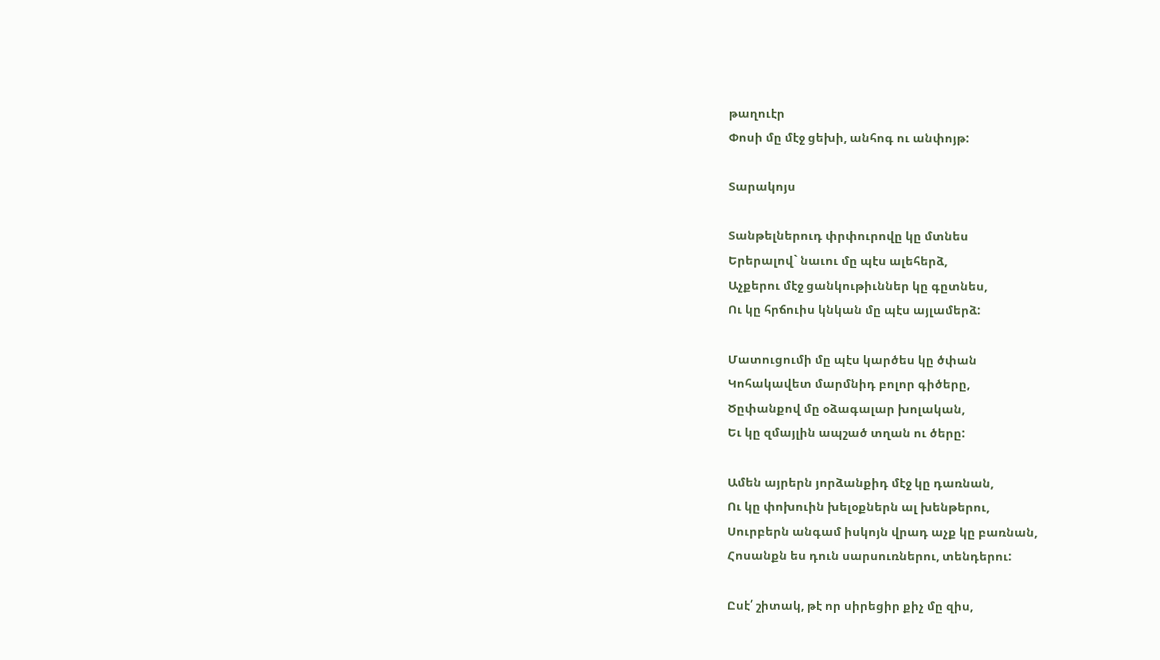թաղուէր
Փոսի մը մէջ ցեխի, անհոգ ու անփոյթ:

Տարակոյս

Տանթելներուդ փրփուրովը կը մտնես
Երերալով` նաւու մը պէս ալեհերձ,
Աչքերու մէջ ցանկութիւններ կը գըտնես,
Ու կը հրճուիս կնկան մը պէս այլամերձ:

Մատուցումի մը պէս կարծես կը ծփան
Կոհակավետ մարմնիդ բոլոր գիծերը,
Ծըփանքով մը օձագալար խոլական,
Եւ կը զմայլին ապշած տղան ու ծերը:

Ամեն այրերն յորձանքիդ մէջ կը դառնան,
Ու կը փոխուին խելօքներն ալ խենթերու,
Սուրբերն անգամ իսկոյն վրադ աչք կը բառնան,
Հոսանքն ես դուն սարսուռներու, տենդերու:

Ըսէ՛ շիտակ, թէ որ սիրեցիր քիչ մը զիս,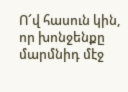Ո՜վ հասուն կին, որ խոնջենքը մարմնիդ մէջ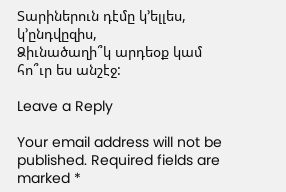Տարիներուն դէմը կ՚ելլես, կ՚ընդվըզիս,
Ձիւնածաղի՞կ արդեօք կամ հո՞ւր ես անշէջ:

Leave a Reply

Your email address will not be published. Required fields are marked *